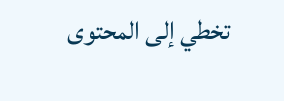تخطي إلى المحتوى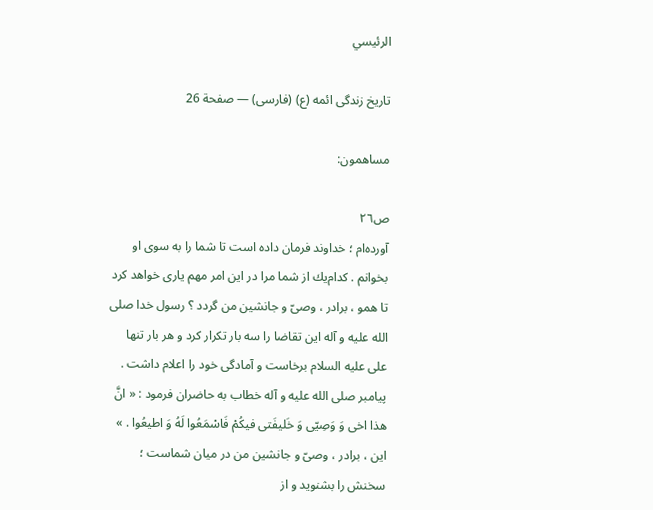الرئيسي

تاريخ زندگى ائمه (ع) (فارسى) — صفحة 26

مساهمون:

ص٢٦
آورده‌ام ؛ خداوند فرمان داده است تا شما را به سوى او بخوانم . كدام‌يك از شما مرا در اين امر مهم يارى خواهد كرد تا همو ، برادر ، وصىّ و جانشين من گردد ؟ رسول خدا صلى الله عليه و آله اين تقاضا را سه بار تكرار كرد و هر بار تنها على عليه السلام برخاست و آمادگى خود را اعلام داشت . پيامبر صلى الله عليه و آله خطاب به حاضران فرمود : « انَّ هذا اخى وَ وَصِيّى وَ خَليفَتى فيكُمْ فَاسْمَعُوا لَهُ وَ اطيعُوا . » اين ، برادر ، وصىّ و جانشين من در ميان شماست ؛ سخنش را بشنويد و از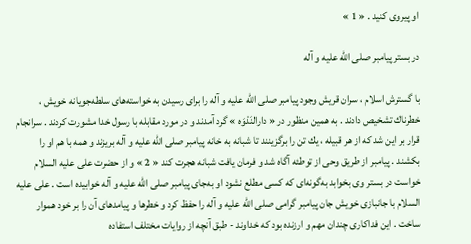او پيروى كنيد . « 1 »

در بستر پيامبر صلى الله عليه و آله

با گسترش اسلام ، سران قريش وجود پيامبر صلى الله عليه و آله را براى رسيدن به خواسته‌هاى سلطه‌جويانه خويش ، خطرناك تشخيص دادند . به همين منظور در « دارالنَدْوَه » گرد آمدند و در مورد مقابله با رسول خدا مشورت كردند . سرانجام قرار بر اين شد كه از هر قبيله ، يك تن را برگزينند تا شبانه به خانه پيامبر صلى الله عليه و آله بريزند و همه با هم او را بكشند . پيامبر از طريق وحى از توطئه آگاه شد و فرمان يافت شبانه هجرت كند « 2 » و از حضرت على عليه السلام خواست در بستر وى بخوابد به‌گونه‌اى كه كسى مطلع نشود او به‌جاى پيامبر صلى الله عليه و آله خوابيده است . على عليه السلام با جانبازى خويش جان پيامبر گرامى صلى الله عليه و آله را حفظ كرد و خطرها و پيامدهاى آن را بر خود هموار ساخت . اين فداكارى چندان مهم و ارزنده بود كه خداوند - طبق آنچه از روايات مختلف استفاده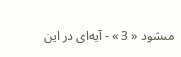مىشود « 3 » - آيه‌اى در اين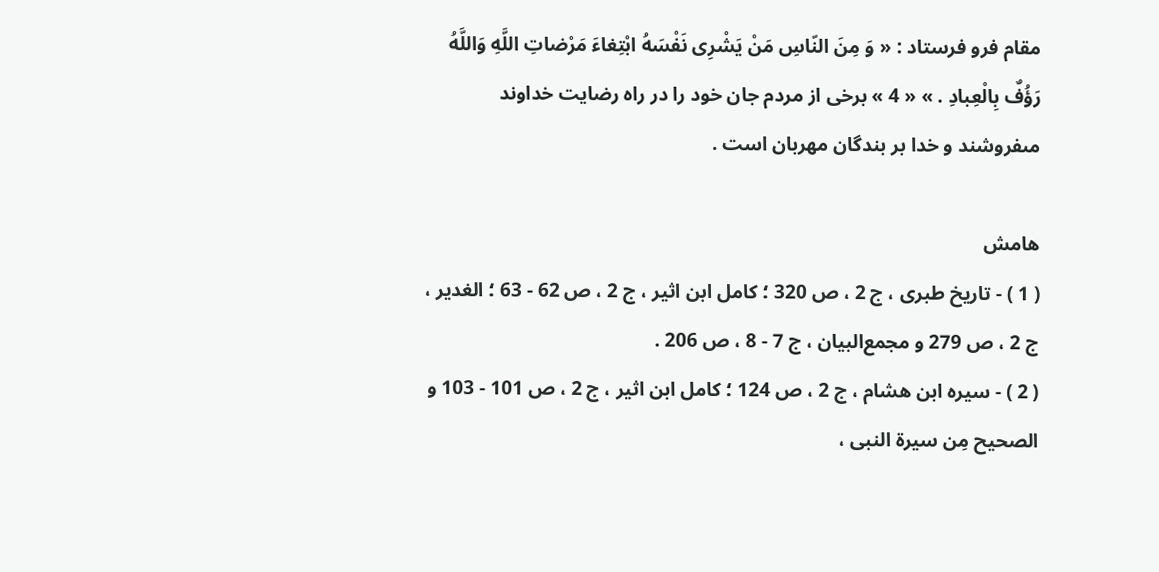مقام فرو فرستاد : « وَ مِنَ النّاسِ مَنْ يَشْرِى نَفْسَهُ ابْتِغاءَ مَرْضاتِ اللَّهِ وَاللَّهُ رَؤُفٌ بِالْعِبادِ . » « 4 » برخى از مردم جان خود را در راه رضايت خداوند مىفروشند و خدا بر بندگان مهربان است .

هامش
( 1 ) - تاريخ طبرى ، ج 2 ، ص 320 ؛ كامل ابن اثير ، ج 2 ، ص 62 - 63 ؛ الغدير ، ج 2 ، ص 279 و مجمع‌البيان ، ج 7 - 8 ، ص 206 .
( 2 ) - سيره ابن هشام ، ج 2 ، ص 124 ؛ كامل ابن اثير ، ج 2 ، ص 101 - 103 و الصحيح مِن سيرة النبى ،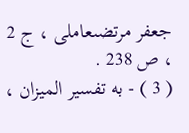جعفر مرتضىعاملى ، ج 2 ، ص 238 .
( 3 ) - به تفسير الميزان ،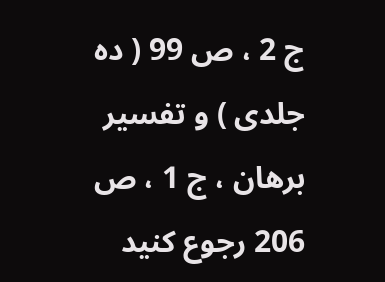ج 2 ، ص 99 ( ده جلدى ) و تفسير برهان ، ج 1 ، ص 206 رجوع كنيد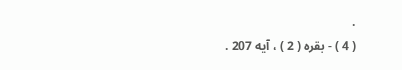.
( 4 ) - بقره ( 2 ) ، آيه 207 .